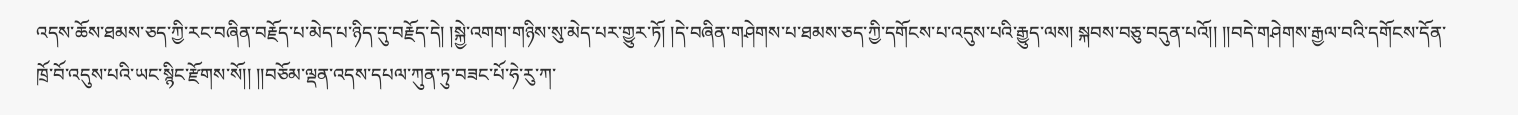འདས་ཆོས་ཐམས་ཅད་ཀྱི་རང་བཞིན་བརྗོད་པ་མེད་པ་ཉིད་དུ་བརྗོད་དེ། །སྐྱེ་འགག་གཉིས་སུ་མེད་པར་གྱུར་ཏོ། །དེ་བཞིན་གཤེགས་པ་ཐམས་ཅད་ཀྱི་དགོངས་པ་འདུས་པའི་རྒྱུད་ལས། སྐབས་བཅུ་བདུན་པའོ།། །།བདེ་གཤེགས་རྒྱལ་བའི་དགོངས་དོན་ཁྲོ་བོ་འདུས་པའི་ཡང་སྙིང་རྫོགས་སོ།། །།བཅོམ་ལྡན་འདས་དཔལ་ཀུན་ཏུ་བཟང་པོ་ཧེ་རུ་ཀ་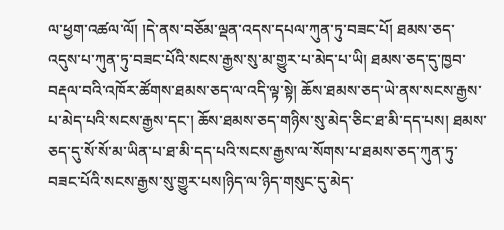ལ་ཕྱག་འཚལ་ལོ། །དེ་ནས་བཅོམ་ལྡན་འདས་དཔལ་ཀུན་ཏུ་བཟང་པོ། ཐམས་ཅད་འདུས་པ་ཀུན་ཏུ་བཟང་པོའི་སངས་རྒྱས་སུ་མ་གྱུར་པ་མེད་པ་ཡི། ཐམས་ཅད་དུ་ཁྱབ་བརྡལ་བའི་འཁོར་ཚོགས་ཐམས་ཅད་ལ་འདི་ལྟ་སྟེ། ཆོས་ཐམས་ཅད་ཡེ་ནས་སངས་རྒྱས་པ་མེད་པའི་སངས་རྒྱས་དང་། ཆོས་ཐམས་ཅད་གཉིས་སུ་མེད་ཅིང་ཐ་མི་དད་པས། ཐམས་ཅད་དུ་སོ་སོ་མ་ཡིན་པ་ཐ་མི་དད་པའི་སངས་རྒྱས་ལ་སོགས་པ་ཐམས་ཅད་ཀུན་ཏུ་བཟང་པོའི་སངས་རྒྱས་སུ་གྱུར་པས།ཉིད་ལ་ཉིད་གསུང་དུ་མེད་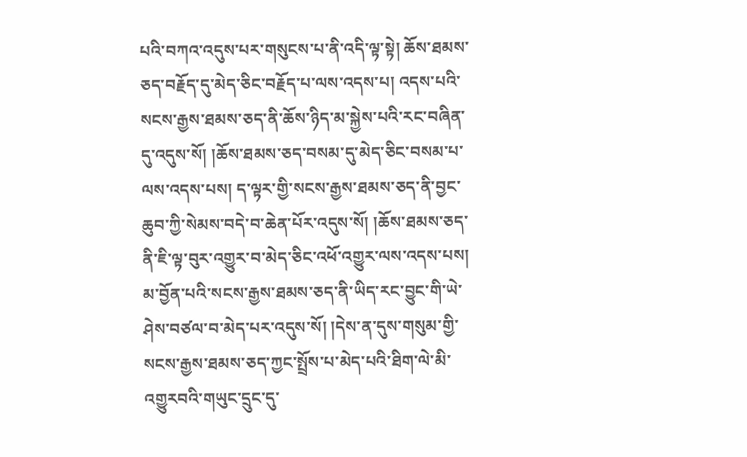པའི་བཀའ་འདུས་པར་གསུངས་པ་ནི་འདི་ལྟ་སྟེ། ཆོས་ཐམས་ཅད་བརྗོད་དུ་མེད་ཅིང་བརྗོད་པ་ལས་འདས་པ། འདས་པའི་སངས་རྒྱས་ཐམས་ཅད་ནི་ཆོས་ཉིད་མ་སྐྱེས་པའི་རང་བཞིན་དུ་འདུས་སོ། །ཆོས་ཐམས་ཅད་བསམ་དུ་མེད་ཅིང་བསམ་པ་ལས་འདས་པས། ད་ལྟར་གྱི་སངས་རྒྱས་ཐམས་ཅད་ནི་བྱང་ཆུབ་ཀྱི་སེམས་བདེ་བ་ཆེན་པོར་འདུས་སོ། །ཆོས་ཐམས་ཅད་ནི་ཇི་ལྟ་བུར་འགྱུར་བ་མེད་ཅིང་འཕོ་འགྱུར་ལས་འདས་པས། མ་བྱོན་པའི་སངས་རྒྱས་ཐམས་ཅད་ནི་ཡིད་རང་བྱུང་གི་ཡེ་ཤེས་བཙལ་བ་མེད་པར་འདུས་སོ། །དེས་ན་དུས་གསུམ་གྱི་སངས་རྒྱས་ཐམས་ཅད་ཀྱང་སྤྲོས་པ་མེད་པའི་ཐིག་ལེ་མི་འགྱུརབའི་གཡུང་དྲུང་དུ་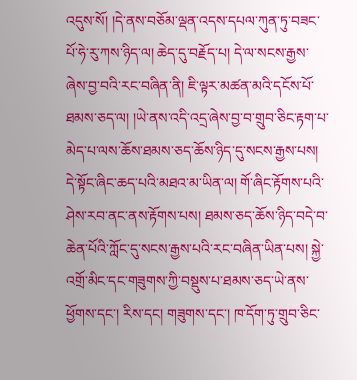འདུས་སོ། །དེ་ནས་བཅོམ་ལྡན་འདས་དཔལ་ཀུན་ཏུ་བཟང་པོ་ཧེ་རུ་ཀས་ཉིད་ལ། ཆེད་དུ་བརྗོད་པ། དེ་ལ་སངས་རྒྱས་ཞེས་བྱ་བའི་རང་བཞིན་ནི། ཇི་ལྟར་མཚན་མའི་དངོས་པོ་ཐམས་ཅད་ལ། །ཡེ་ནས་འདི་འདྲ་ཞེས་བྱ་བ་གྲུབ་ཅིང་རྟག་པ་མེད་པ་ལས་ཆོས་ཐམས་ཅད་ཆོས་ཉིད་དུ་སངས་རྒྱས་པས། དེ་སྟོང་ཞིང་ཆད་པའི་མཐའ་མ་ཡིན་ལ། གོ་ཞིང་རྟོགས་པའི་ཤེས་རབ་ནང་ནས་རྟོགས་པས། ཐམས་ཅད་ཆོས་ཉིད་བདེ་བ་ཆེན་པོའི་ཀློང་དུ་སངས་རྒྱས་པའི་རང་བཞིན་ཡིན་པས། སྐྱེ་འགྲོ་མིང་དང་གཟུགས་ཀྱི་བསྡུས་པ་ཐམས་ཅད་ཡེ་ནས་ཕྱོགས་དང་། རིས་དང། གཟུགས་དང་། ཁ་དོག་ཏུ་གྲུབ་ཅིང་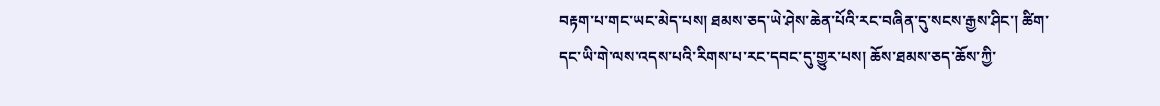བརྟག་པ་གང་ཡང་མེད་པས། ཐམས་ཅད་ཡེ་ཤེས་ཆེན་པོའི་རང་བཞིན་དུ་སངས་རྒྱས་ཤིང་། ཚིག་དང་ཡི་གེ་ལས་འདས་པའི་རིགས་པ་རང་དབང་དུ་གྱུར་པས། ཆོས་ཐམས་ཅད་ཆོས་ཀྱི་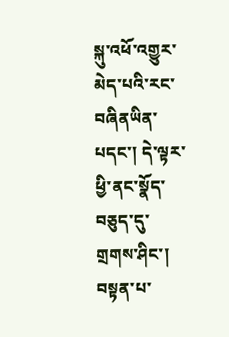སྐུ་འཕོ་འགྱུར་མེད་པའི་རང་བཞིནཡིན་པདང་། དེ་ལྟར་ཕྱི་ནང་སྣོད་བཅུད་དུ་གྲགས་ཤིང་། བསྟན་པ་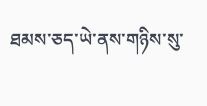ཐམས་ཅད་ཡེ་ནས་གཉིས་སུ་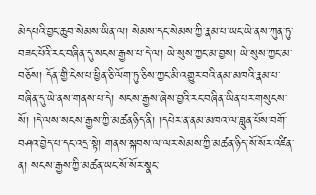མེདཔའི་བྱང་ཆུབ་སེམས་ཡིན་ལ། སེམས་དང་སེམས་ཀྱི་རྣམ་པ་ཡང་ཡེ་ནས་ཀུན་ཏུ་བཟང་པོའི་རང་བཞིན་དུ་སངས་རྒྱས་པ་དེ་ལ། ཡེ་སུས་ཀྱང་མ་བྱས། ཡེ་སུས་ཀྱང་མ་བཅོས། དོན་གྱི་ངེས་པ་ཕྱིན་ཅི་ལོག་ཏུ་ཅིས་ཀྱང་མི་འགྱུར་བའི་ནམ་མཁའི་རྣམ་པ་བཞིན་དུ་ཡེ་ནས་གནས་པ་དེ། སངས་རྒྱས་ཞེས་བྱའི་རང་བཞིན་ཡིན་པར་གསུངས་སོ། །དེ་ལས་སངས་རྒྱས་ཀྱི་མཚནཉིད་ནི། །དཔེར་ན་ནམ་མཁའ་ལ་བླུན་པོས་བགོ་བཤའ་བྱེད་པ་དང་འདྲ་སྟེ། གནས་སྐབས་ལ་ལར་སེམས་ཀྱི་མཚན་ཉིད་སོ་སོར་འཛིན་ན། སངས་རྒྱས་ཀྱི་མཚན་ཡང་སོ་སོར་སྣང་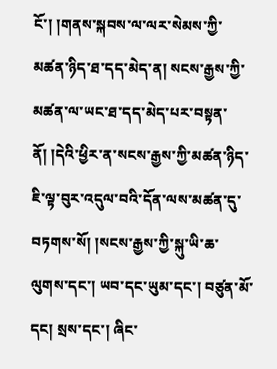ངོ་། །གནས་སྐབས་ལ་ལར་སེམས་ཀྱི་མཚན་ཉིད་ཐ་དད་མེད་ན། སངས་རྒྱས་ཀྱི་མཚན་ལ་ཡང་ཐ་དད་མེད་པར་བསྟན་ནོ། །དེའི་ཕྱིར་ན་སངས་རྒྱས་ཀྱི་མཚན་ཉིད་ཇི་ལྟ་བུར་འདུལ་བའི་དོན་ལས་མཚན་དུ་བཏགས་སོ། །སངས་རྒྱས་ཀྱི་སྐུ་ཡི་ཆ་ལུགས་དང་། ཡབ་དང་ཡུམ་དང་། བཙུན་མོ་དང། སྲས་དང་། ཞིང་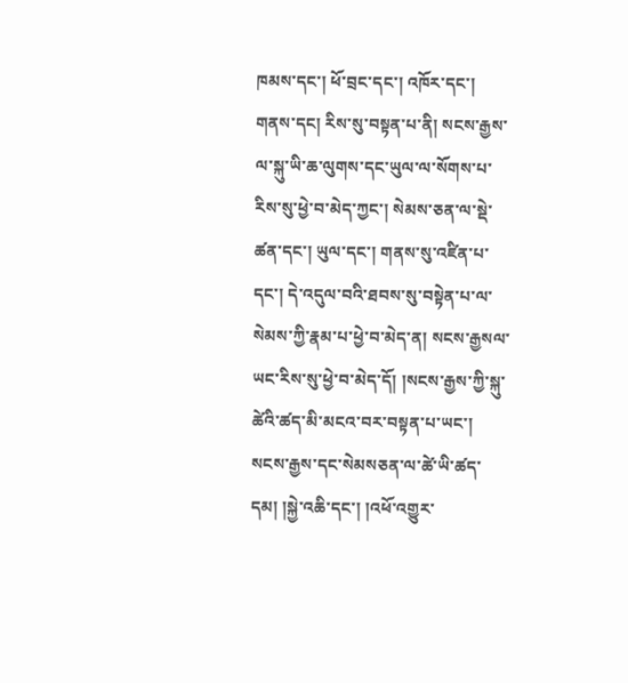ཁམས་དང་། ཕོ་བྲང་དང་། འཁོར་དང་། གནས་དང། རིས་སུ་བསྟན་པ་ནི། སངས་རྒྱས་ལ་སྐུ་ཡི་ཆ་ལུགས་དང་ཡུལ་ལ་སོགས་པ་རིས་སུ་ཕྱེ་བ་མེད་ཀྱང་། སེམས་ཅན་ལ་སྡེ་ཚན་དང་། ཡུལ་དང་། གནས་སུ་འཛིན་པ་དང་། དེ་འདུལ་བའི་ཐབས་སུ་བསྟེན་པ་ལ་སེམས་ཀྱི་རྣམ་པ་ཕྱེ་བ་མེད་ན། སངས་རྒྱསལ་ཡང་རིས་སུ་ཕྱེ་བ་མེད་དོ། །སངས་རྒྱས་ཀྱི་སྐུ་ཚེའི་ཚད་མི་མངའ་བར་བསྟན་པ་ཡང་། སངས་རྒྱས་དང་སེམསཅན་ལ་ཚེ་ཡི་ཚད་དམ། །སྐྱེ་འཆི་དང་། །འཕོ་འགྱུར་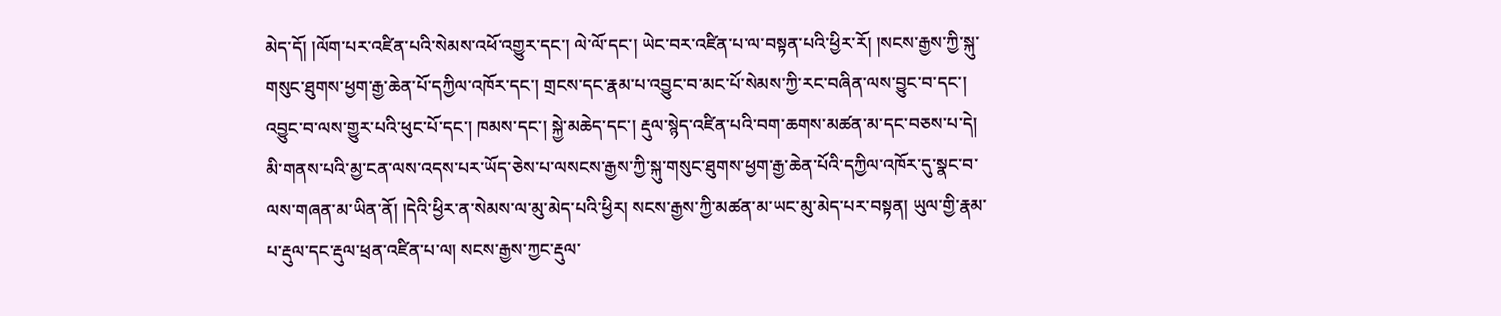མེད་དོ། །ལོག་པར་འཛིན་པའི་སེམས་འཕོ་འགྱུར་དང་། ལེ་ལོ་དང་། ཡེང་བར་འཛིན་པ་ལ་བསྟན་པའི་ཕྱིར་རོ། །སངས་རྒྱས་ཀྱི་སྐུ་གསུང་ཐུགས་ཕྱག་རྒྱ་ཆེན་པོ་དཀྱིལ་འཁོར་དང་། གྲངས་དང་རྣམ་པ་འབྱུང་བ་མང་པོ་སེམས་ཀྱི་རང་བཞིན་ལས་བྱུང་བ་དང་། འབྱུང་བ་ལས་གྱུར་པའི་ཕུང་པོ་དང་། ཁམས་དང་། སྐྱེ་མཆེད་དང་། རྡུལ་སྙེད་འཛིན་པའི་བག་ཆགས་མཚན་མ་དང་བཅས་པ་དེ། མི་གནས་པའི་མྱ་ངན་ལས་འདས་པར་ཡོད་ཅེས་པ་ལསངས་རྒྱས་ཀྱི་སྐུ་གསུང་ཐུགས་ཕྱག་རྒྱ་ཆེན་པོའི་དཀྱིལ་འཁོར་དུ་སྣང་བ་ལས་གཞན་མ་ཡིན་ནོ། །དེའི་ཕྱིར་ན་སེམས་ལ་མུ་མེད་པའི་ཕྱིར། སངས་རྒྱས་ཀྱི་མཚན་མ་ཡང་མུ་མེད་པར་བསྟན། ཡུལ་གྱི་རྣམ་པ་རྡུལ་དང་རྡུལ་ཕྲན་འཛིན་པ་ལ། སངས་རྒྱས་ཀྱང་རྡུལ་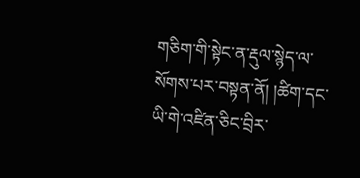གཅིག་གི་སྟེང་ན་རྡུལ་སྙེད་ལ་སོགས་པར་བསྟན་ནོ། །ཚིག་དང་ཡི་གེ་འཛིན་ཅིང་བྲིར་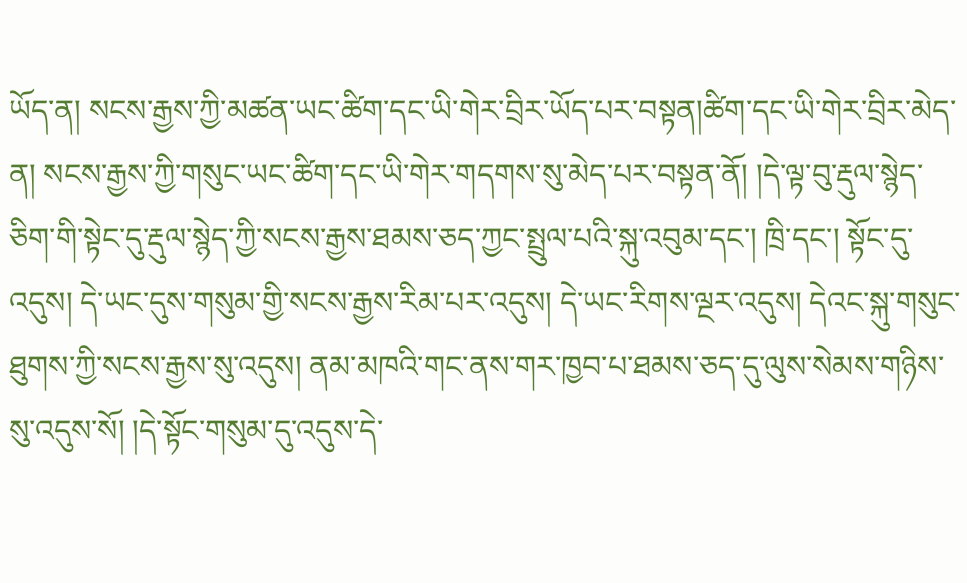ཡོད་ན། སངས་རྒྱས་ཀྱི་མཚན་ཡང་ཚིག་དང་ཡི་གེར་བྲིར་ཡོད་པར་བསྟན།ཚིག་དང་ཡི་གེར་བྲིར་མེད་ན། སངས་རྒྱས་ཀྱི་གསུང་ཡང་ཚིག་དང་ཡི་གེར་གདགས་སུ་མེད་པར་བསྟན་ནོ། །དེ་ལྟ་བུ་རྡུལ་སྙེད་ཅིག་གི་སྟེང་དུ་རྡུལ་སྙེད་ཀྱི་སངས་རྒྱས་ཐམས་ཅད་ཀྱང་སྤྲུལ་པའི་སྐུ་འབུམ་དང་། ཁྲི་དང་། སྟོང་དུ་འདུས། དེ་ཡང་དུས་གསུམ་གྱི་སངས་རྒྱས་རིམ་པར་འདུས། དེ་ཡང་རིགས་ལྔར་འདུས། དེའང་སྐུ་གསུང་ཐུགས་ཀྱི་སངས་རྒྱས་སུ་འདུས། ནམ་མཁའི་གང་ནས་གར་ཁྱབ་པ་ཐམས་ཅད་དུ་ལུས་སེམས་གཉིས་སུ་འདུས་སོ། །དེ་སྟོང་གསུམ་དུ་འདུས་དེ་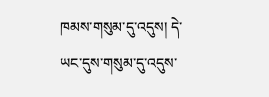ཁམས་གསུམ་དུ་འདུས། དེ་ཡང་དུས་གསུམ་དུ་འདུས་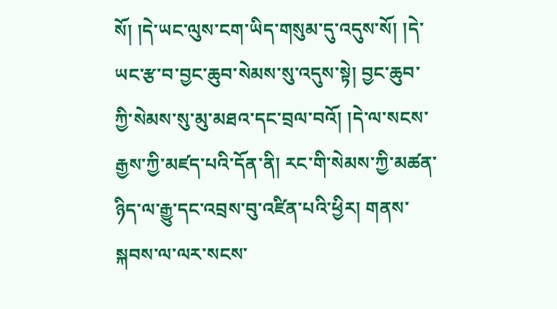སོ། །དེ་ཡང་ལུས་ངག་ཡིད་གསུམ་དུ་འདུས་སོ། །དེ་ཡང་རྩ་བ་བྱང་ཆུབ་སེམས་སུ་འདུས་སྟེ། བྱང་ཆུབ་ཀྱི་སེམས་སུ་མུ་མཐའ་དང་བྲལ་བའོ། །དེ་ལ་སངས་རྒྱས་ཀྱི་མཛད་པའི་དོན་ནི། རང་གི་སེམས་ཀྱི་མཚན་ཉིད་ལ་རྒྱུ་དང་འབྲས་བུ་འཛིན་པའི་ཕྱིར། གནས་སྐབས་ལ་ལར་སངས་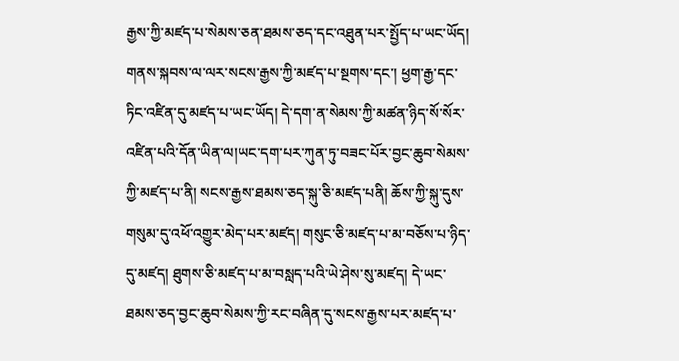རྒྱས་ཀྱི་མཛད་པ་སེམས་ཅན་ཐམས་ཅད་དང་འཐུན་པར་སྤྱོད་པ་ཡང་ཡོད། གནས་སྐབས་ལ་ལར་སངས་རྒྱས་ཀྱི་མཛད་པ་སྔགས་དང་། ཕྱག་རྒྱ་དང་ཏིང་འཛིན་དུ་མཛད་པ་ཡང་ཡོད། དེ་དག་ན་སེམས་ཀྱི་མཚན་ཉིད་སོ་སོར་འཛིན་པའི་དོན་ཡིན་ལ།ཡང་དག་པར་ཀུན་ཏུ་བཟང་པོར་བྱང་ཆུབ་སེམས་ཀྱི་མཛད་པ་ནི། སངས་རྒྱས་ཐམས་ཅད་སྐུ་ཅི་མཛད་པནི། ཆོས་ཀྱི་སྐུ་དུས་གསུམ་དུ་འཕོ་འགྱུར་མེད་པར་མཛད། གསུང་ཅི་མཛད་པ་མ་བཅོས་པ་ཉིད་དུ་མཛད། ཐུགས་ཅི་མཛད་པ་མ་བསླད་པའི་ཡེ་ཤེས་སུ་མཛད། དེ་ཡང་ཐམས་ཅད་བྱང་ཆུབ་སེམས་ཀྱི་རང་བཞིན་དུ་སངས་རྒྱས་པར་མཛད་པ་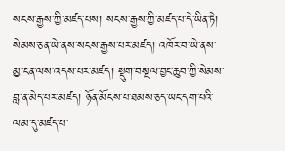སངས་རྒྱས་ཀྱི་མཛད་པས། སངས་རྒྱས་ཀྱི་མཛད་པ་དེ་ཡིན་ཏེ། སེམས་ཅན་ཡེ་ནས་སངས་རྒྱས་པར་མཛད། འཁོར་བ་ཡེ་ནས་མྱ་ངན་ལས་འདས་པར་མཛད། སྡུག་བསྔལ་བྱང་ཆུབ་ཀྱི་སེམས་བླ་ན་མེད་པར་མཛད། ཉོན་མོངས་པ་ཐམས་ཅད་ཡང་དག་པའི་ལམ་དུ་མཛད་པ་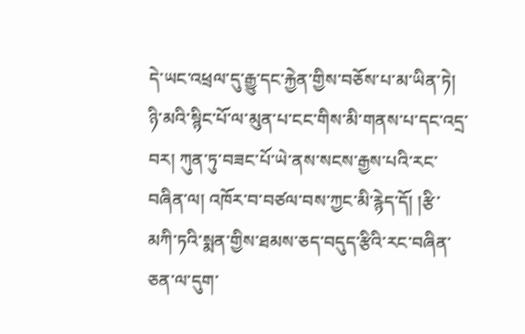དེ་ཡང་འཕྲལ་དུ་རྒྱུ་དང་རྐྱེན་གྱིས་བཅོས་པ་མ་ཡིན་ཏེ། ཉི་མའི་སྙིང་པོ་ལ་མུན་པ་ངང་གིས་མི་གནས་པ་དང་འདྲ་བར། ཀུན་ཏུ་བཟང་པོ་ཡེ་ནས་སངས་རྒྱས་པའི་རང་བཞིན་ལ། འཁོར་བ་བཙལ་བས་ཀྱང་མི་རྙེད་དོ། །རྩི་མཀི་ཏའི་སྨན་གྱིས་ཐམས་ཅད་བདུད་རྩིའི་རང་བཞིན་ཅན་ལ་དུག་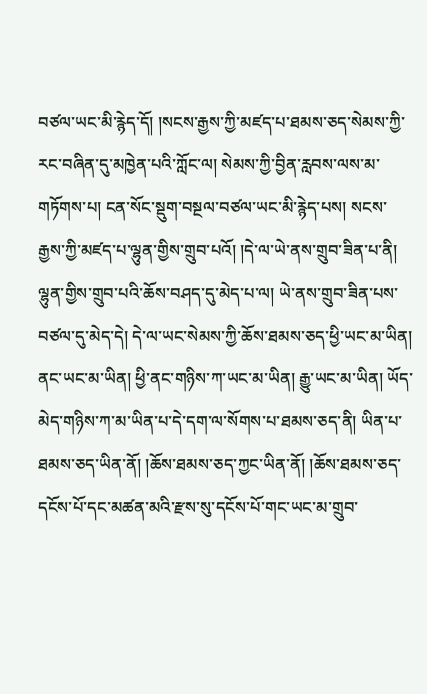བཙལ་ཡང་མི་རྙེད་དོ། །སངས་རྒྱས་ཀྱི་མཛད་པ་ཐམས་ཅད་སེམས་ཀྱི་རང་བཞིན་དུ་མཁྱེན་པའི་ཀློང་ལ། སེམས་ཀྱི་བྱིན་རླབས་ལས་མ་གཏོགས་པ། ངན་སོང་སྡུག་བསྔལ་བཙལ་ཡང་མི་རྙེད་པས། སངས་རྒྱས་ཀྱི་མཛད་པ་ལྷུན་གྱིས་གྲུབ་པའོ། །དེ་ལ་ཡེ་ནས་གྲུབ་ཟིན་པ་ནི། ལྷུན་གྱིས་གྲུབ་པའི་ཆོས་བཤད་དུ་མེད་པ་ལ། ཡེ་ནས་གྲུབ་ཟིན་པས་བཙལ་དུ་མེད་དེ། དེ་ལ་ཡང་སེམས་ཀྱི་ཆོས་ཐམས་ཅད་ཕྱི་ཡང་མ་ཡིན། ནང་ཡང་མ་ཡིན། ཕྱི་ནང་གཉིས་ཀ་ཡང་མ་ཡིན། རྒྱུ་ཡང་མ་ཡིན། ཡོད་མེད་གཉིས་ཀ་མ་ཡིན་པ་དེ་དག་ལ་སོགས་པ་ཐམས་ཅད་ནི། ཡིན་པ་ཐམས་ཅད་ཡིན་ནོ། །ཆོས་ཐམས་ཅད་ཀྱང་ཡིན་ནོ། །ཆོས་ཐམས་ཅད་དངོས་པོ་དང་མཚན་མའི་རྫས་སུ་དངོས་པོ་གང་ཡང་མ་གྲུབ་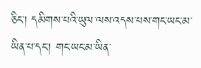ཅིང་། དམིགས་པའི་ཡུལ་ལས་འདས་པས་གང་ཡང་མ་ཡིན་པ་དང་། གང་ཡང་མ་ཡིན་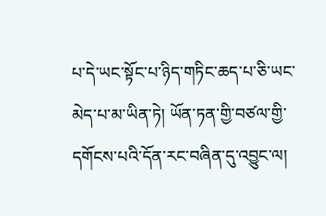པ་དེ་ཡང་སྟོང་པ་ཉིད་གཏིང་ཆད་པ་ཅི་ཡང་མེད་པ་མ་ཡིན་ཏེ། ཡོན་ཏན་གྱི་བཙལ་གྱི་དགོངས་པའི་དོན་རང་བཞིན་དུ་འབྱུང་ལ།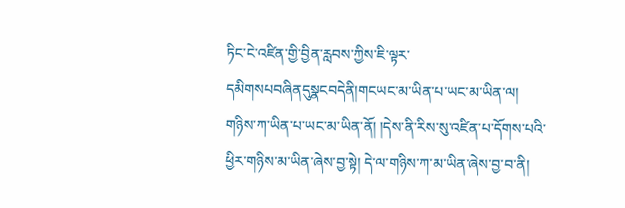ཏིང་ངེ་འཛིན་གྱི་བྱིན་རླབས་ཀྱིས་ཇི་ལྟར་དམིགསཔབཞིནདུསྣངབདེནི།གངཡང་མ་ཡིན་པ་ཡང་མ་ཡིན་ལ། གཉིས་ཀ་ཡིན་པ་ཡང་མ་ཡིན་ནོ། །དེས་ནི་རིས་སུ་འཛིན་པ་དོགས་པའི་ཕྱིར་གཉིས་མ་ཡིན་ཞེས་བྱ་སྟེ། དེ་ལ་གཉིས་ཀ་མ་ཡིན་ཞེས་བྱ་བ་ནི།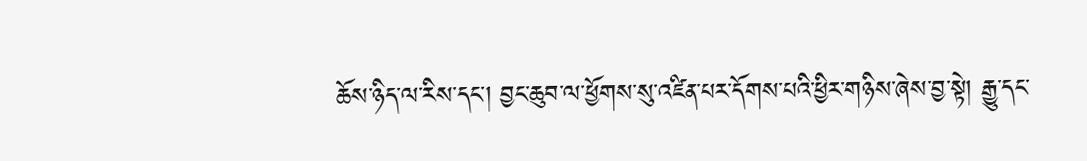ཆོས་ཉིད་ལ་རིས་དང་། བྱང་ཆུབ་ལ་ཕྱོགས་སུ་འཛིན་པར་དོགས་པའི་ཕྱིར་གཉིས་ཞེས་བྱ་སྟེ། རྒྱུ་དང་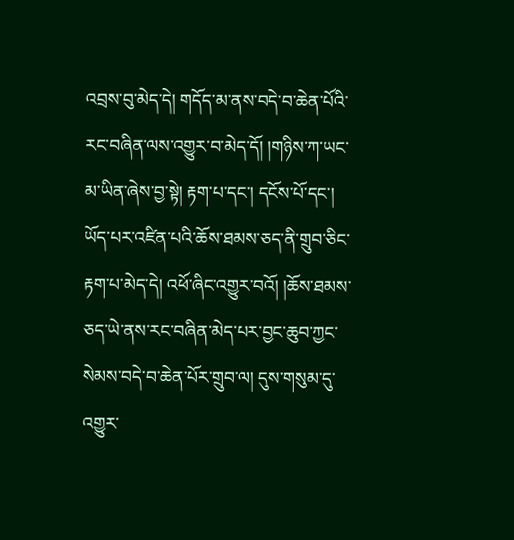འབྲས་བུ་མེད་དེ། གདོད་མ་ནས་བདེ་བ་ཆེན་པོའི་རང་བཞིན་ལས་འགྱུར་བ་མེད་དོ། །གཉིས་ཀ་ཡང་མ་ཡིན་ཞེས་བྱ་སྟེ། རྟག་པ་དང་། དངོས་པོ་དང་། ཡོད་པར་འཛིན་པའི་ཆོས་ཐམས་ཅད་ནི་གྲུབ་ཅིང་རྟག་པ་མེད་དེ། འཕོ་ཞིང་འགྱུར་བའོ། །ཆོས་ཐམས་ཅད་ཡེ་ནས་རང་བཞིན་མེད་པར་བྱང་ཆུབ་ཀྱང་སེམས་བདེ་བ་ཆེན་པོར་གྲུབ་ལ། དུས་གསུམ་དུ་འགྱུར་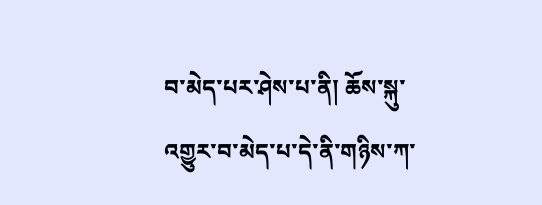བ་མེད་པར་ཤེས་པ་ནི། ཆོས་སྐུ་འགྱུར་བ་མེད་པ་དེ་ནི་གཉིས་ཀ་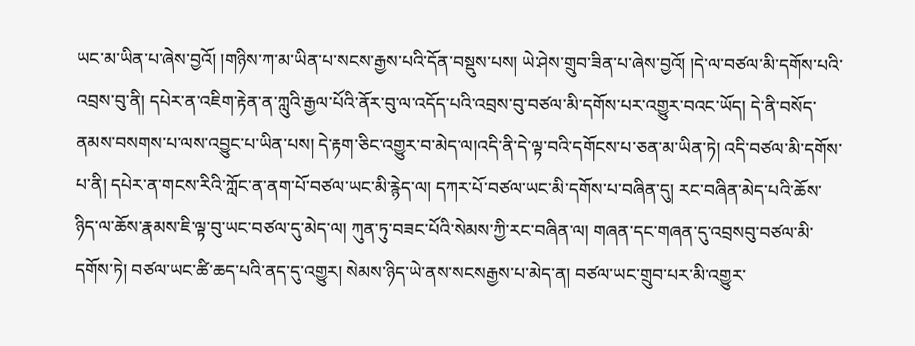ཡང་མ་ཡིན་པ་ཞེས་བྱའོ། །གཉིས་ཀ་མ་ཡིན་པ་སངས་རྒྱས་པའི་དོན་བསྡུས་པས། ཡེ་ཤེས་གྲུབ་ཟིན་པ་ཞེས་བྱའོ། །དེ་ལ་བཙལ་མི་དགོས་པའི་འབྲས་བུ་ནི། དཔེར་ན་འཇིག་རྟེན་ན་ཀླུའི་རྒྱལ་པོའི་ནོར་བུ་ལ་འདོད་པའི་འབྲས་བུ་བཙལ་མི་དགོས་པར་འགྱུར་བའང་ཡོད། དེ་ནི་བསོད་ནམས་བསགས་པ་ལས་འབྱུང་པ་ཡིན་པས། དེ་རྟག་ཅིང་འགྱུར་བ་མེད་ལ།འདི་ནི་དེ་ལྟ་བའི་དགོངས་པ་ཅན་མ་ཡིན་ཏེ། འདི་བཙལ་མི་དགོས་པ་ནི། དཔེར་ན་གངས་རིའི་ཀློང་ན་ནག་པོ་བཙལ་ཡང་མི་རྙེད་ལ། དཀར་པོ་བཙལ་ཡང་མི་དགོས་པ་བཞིན་དུ། རང་བཞིན་མེད་པའི་ཆོས་ཉིད་ལ་ཆོས་རྣམས་ཇི་ལྟ་བུ་ཡང་བཙལ་དུ་མེད་ལ། ཀུན་ཏུ་བཟང་པོའི་སེམས་ཀྱི་རང་བཞིན་ལ། གཞན་དང་གཞན་དུ་འབྲསབུ་བཙལ་མི་དགོས་ཏེ། བཙལ་ཡང་ཚི་ཆད་པའི་ནད་དུ་འགྱུར། སེམས་ཉིད་ཡེ་ནས་སངསརྒྱས་པ་མེད་ན། བཙལ་ཡང་གྲུབ་པར་མི་འགྱུར་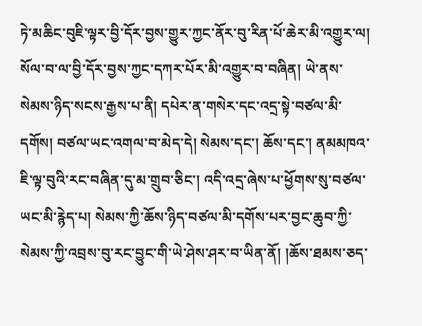ཏེ་མཆིང་བུཇི་ལྟར་བྱི་དོར་བྱས་གྱུར་ཀྱང་ནོར་བུ་རིན་པོ་ཆེར་མི་འགྱུར་ལ། སོལ་བ་ལ་བྱི་དོར་བྱས་ཀྱང་དཀར་པོར་མི་འགྱུར་བ་བཞིན། ཡེ་ནས་སེམས་ཉིད་སངས་རྒྱས་པ་ནི། དཔེར་ན་གསེར་དང་འདྲ་སྟེ་བཙལ་མི་དགོས། བཙལ་ཡང་འགལ་བ་མེད་དེ། སེམས་དང་། ཆོས་དང་། ནམམཁའ་ཇི་ལྟ་བུའི་རང་བཞིན་དུ་མ་གྲུབ་ཅིང་། འདི་འདྲ་ཞེས་པ་ཕྱོགས་སུ་བཙལ་ཡང་མི་རྙེད་པ། སེམས་ཀྱི་ཆོས་ཉིད་བཙལ་མི་དགོས་པར་བྱང་ཆུབ་ཀྱི་སེམས་ཀྱི་འབྲས་བུ་རང་བྱུང་གི་ཡེ་ཤེས་ཤར་བ་ཡིན་ནོ། །ཆོས་ཐམས་ཅད་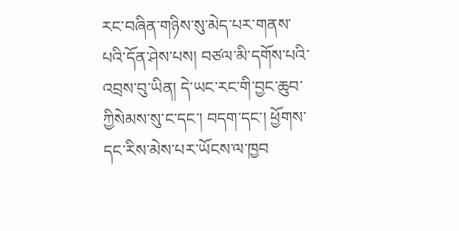རང་བཞིན་གཉིས་སུ་མེད་པར་གནས་པའི་དོན་ཤེས་པས། བཙལ་མི་དགོས་པའི་འབྲས་བུ་ཡིན། དེ་ཡང་རང་གི་བྱང་ཆུབ་ཀྱིསེམས་སུ་ང་དང་། བདག་དང་། ཕྱོགས་དང་རིས་མེས་པར་ཡོངས་ལ་ཁྱབ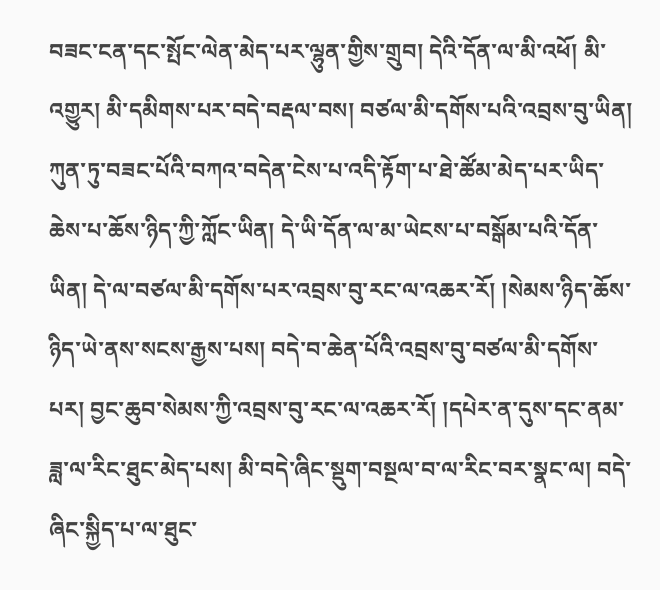བཟང་ངན་དང་སྤོང་ལེན་མེད་པར་ལྷུན་གྱིས་གྲུབ། དེའི་དོན་ལ་མི་འཕོ། མི་འགྱུར། མི་དམིགས་པར་བདེ་བརྡལ་བས། བཙལ་མི་དགོས་པའི་འབྲས་བུ་ཡིན། ཀུན་ཏུ་བཟང་པོའི་བཀའ་བདེན་ངེས་པ་འདི་རྟོག་པ་ཐེ་ཚོམ་མེད་པར་ཡིད་ཆེས་པ་ཆོས་ཉིད་ཀྱི་ཀློང་ཡིན། དེ་ཡི་དོན་ལ་མ་ཡེངས་པ་བསྒོམ་པའི་དོན་ཡིན། དེ་ལ་བཙལ་མི་དགོས་པར་འབྲས་བུ་རང་ལ་འཆར་རོ། །སེམས་ཉིད་ཆོས་ཉིད་ཡེ་ནས་སངས་རྒྱས་པས། བདེ་བ་ཆེན་པོའི་འབྲས་བུ་བཙལ་མི་དགོས་པར། བྱང་ཆུབ་སེམས་ཀྱི་འབྲས་བུ་རང་ལ་འཆར་རོ། །དཔེར་ན་དུས་དང་ནམ་ཟླ་ལ་རིང་ཐུང་མེད་པས། མི་བདེ་ཞིང་སྡུག་བསྔལ་བ་ལ་རིང་བར་སྣང་ལ། བདེ་ཞིང་སྐྱིད་པ་ལ་ཐུང་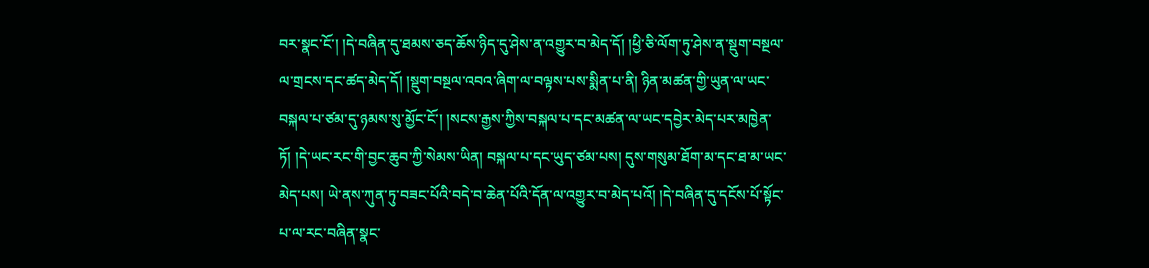བར་སྣང་ངོ་། །དེ་བཞིན་དུ་ཐམས་ཅད་ཆོས་ཉིད་དུ་ཤེས་ན་འགྱུར་བ་མེད་དོ། །ཕྱི་ཅི་ལོག་ཏུ་ཤེས་ན་སྡུག་བསྔལ་ལ་གྲངས་དང་ཚད་མེད་དོ། །སྡུག་བསྔལ་འབའ་ཞིག་ལ་བལྟས་པས་སྨིན་པ་ནི། ཉིན་མཚན་གྱི་ཡུན་ལ་ཡང་བསྐལ་པ་ཙམ་དུ་ཉམས་སུ་མྱོང་ངོ་། །སངས་རྒྱས་ཀྱིས་བསྐལ་པ་དང་མཚན་ལ་ཡང་དབྱེར་མེད་པར་མཁྱེན་ཏོ། །དེ་ཡང་རང་གི་བྱང་ཆུབ་ཀྱི་སེམས་ཡིན། བསྐལ་པ་དང་ཡུད་ཙམ་པས། དུས་གསུམ་ཐོག་མ་དང་ཐ་མ་ཡང་མེད་པས། ཡེ་ནས་ཀུན་ཏུ་བཟང་པོའི་བདེ་བ་ཆེན་པོའི་དོན་ལ་འགྱུར་བ་མེད་པའོ། །དེ་བཞིན་དུ་དངོས་པོ་སྟོང་པ་ལ་རང་བཞིན་སྣང་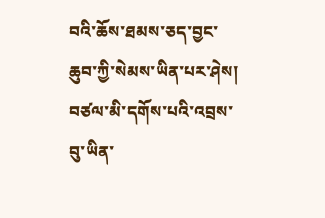བའི་ཆོས་ཐམས་ཅད་བྱང་ཆུབ་ཀྱི་སེམས་ཡིན་པར་ཤེས། བཙལ་མི་དགོས་པའི་འབྲས་བུ་ཡིན་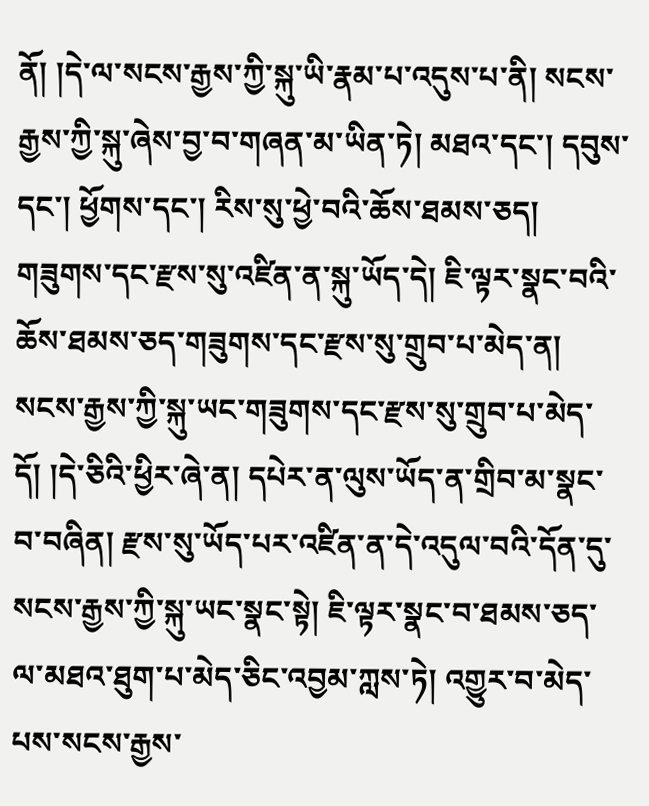ནོ། །དེ་ལ་སངས་རྒྱས་ཀྱི་སྐུ་ཡི་རྣམ་པ་འདུས་པ་ནི། སངས་རྒྱས་ཀྱི་སྐུ་ཞེས་བྱ་བ་གཞན་མ་ཡིན་ཏེ། མཐའ་དང་། དབུས་དང་། ཕྱོགས་དང་། རིས་སུ་ཕྱེ་བའི་ཆོས་ཐམས་ཅད། གཟུགས་དང་རྫས་སུ་འཛིན་ན་སྐུ་ཡོད་དེ། ཇི་ལྟར་སྣང་བའི་ཆོས་ཐམས་ཅད་གཟུགས་དང་རྫས་སུ་གྲུབ་པ་མེད་ན། སངས་རྒྱས་ཀྱི་སྐུ་ཡང་གཟུགས་དང་རྫས་སུ་གྲུབ་པ་མེད་དོ། །དེ་ཅིའི་ཕྱིར་ཞེ་ན། དཔེར་ན་ལུས་ཡོད་ན་གྲིབ་མ་སྣང་བ་བཞིན། རྫས་སུ་ཡོད་པར་འཛིན་ན་དེ་འདུལ་བའི་དོན་དུ་སངས་རྒྱས་ཀྱི་སྐུ་ཡང་སྣང་སྟེ། ཇི་ལྟར་སྣང་བ་ཐམས་ཅད་ལ་མཐའ་ཐུག་པ་མེད་ཅིང་འབྱམ་ཀླས་ཏེ། འགྱུར་བ་མེད་པས་སངས་རྒྱས་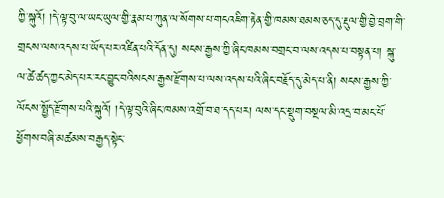ཀྱི་སྐུའོ། །དེ་ལྟ་བུ་ལ་ཡང་ཡུལ་གྱི་རྣམ་པ་ཀུན་ལ་སོགས་པ་གངའཇིག་རྟེན་གྱི་ཁམས་ཐམས་ཅད་དུ་རྡུལ་གྱི་བྱེ་བྲག་གི་གྲངས་ལས་འདས་པ་ཡོད་པར་འཛིན་པའི་དོན་དུ། སངས་རྒྱས་ཀྱི་ཞིང་ཁམས་བགྲང་བ་ལས་འདས་པ་བསྟན་པ། སྐུ་ལ་ཚེ་ཚད་ཀྱང་མེད་པར་རང་བྱུང་བའིསངས་རྒྱས་རྫོགས་པ་ལས་འདས་པའི་ཞིང་བརྗོད་དུ་མེད་པ་ནི། སངས་རྒྱས་ཀྱི་ལོངས་སྤྱོད་རྫོགས་པའི་སྐུའོ། །དེ་ལྟ་བུའི་ཞིང་ཁམས་འགྲོ་བ་ཐ་དད་པར། ལས་དང་སྡུག་བསྔལ་མི་འདྲ་བ་མང་པོ་ཕྱོགས་བཞི་མཚམས་བརྒྱད་སྟེང་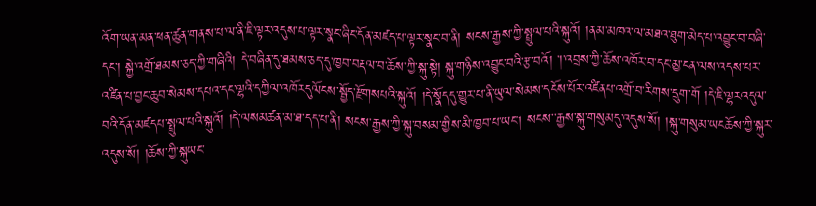འོག་ཡན་མན་ཕན་ཚུན་གནས་པ་ལ་ནི་ཇི་ལྟར་འདུས་པ་ལྟར་སྣང་ཞིང་དོན་མཛད་པ་ལྟར་སྣང་བ་ནི། སངས་རྒྱས་ཀྱི་སྤྲུལ་པའི་སྐུའོ། །ནམ་མཁའ་ལ་མཐའ་ཐུག་མེད་པ་འབྱུང་བ་བཞི་དང་། སྐྱེ་འགྲོ་ཐམས་ཅད་ཀྱི་གཞིའི། དེ་བཞིན་དུ་ཐམས་ཅད་དུ་ཁྱབ་བརྡལ་བ་ཆོས་ཀྱི་སྐུ་སྟེ། སྐུ་གཉིས་འབྱུང་བའི་རྩ་བའོ། ་།་འབྲས་ཀྱི་ཆོས་འཁོར་བ་དང་མྱ་ངན་ལས་འདས་པར་འཛིན་པ་བྱང་ཆུབ་སེམས་དཔའ་དང་ལྷའི་དཀྱིལ་འཁོརདུལོངས་སྦྱོད་རྫོགསཔའི་སྐུའོ། །དེ་སྣོདདུ་གྱུར་པ་ནི་ཡུལ་སེམས་དངོས་པོར་འཛིནཔ་འགྲོ་བ་རིགས་དྲུག་གོ །དེ་ཇི་ལྷརའདུལ་བའི་དོན་མཛདཔ་སྤྲུལ་པའི་སྐུའོ། །དེ་ལསམཚན་མ་ཐ་དད་པ་ནི། སངས་རྒྱས་ཀྱི་སྐུ་བསམ་གྱིས་མི་ཁྱབ་པ་ཡང། སངས་་རྒྱས་སྐུ་གསུམདུ་འདུས་སོ། །སྐུ་གསུམ་ཡངཆོས་ཀྱི་སྐུར་འདུས་སོ། །ཆོས་ཀྱི་སྐུཡང་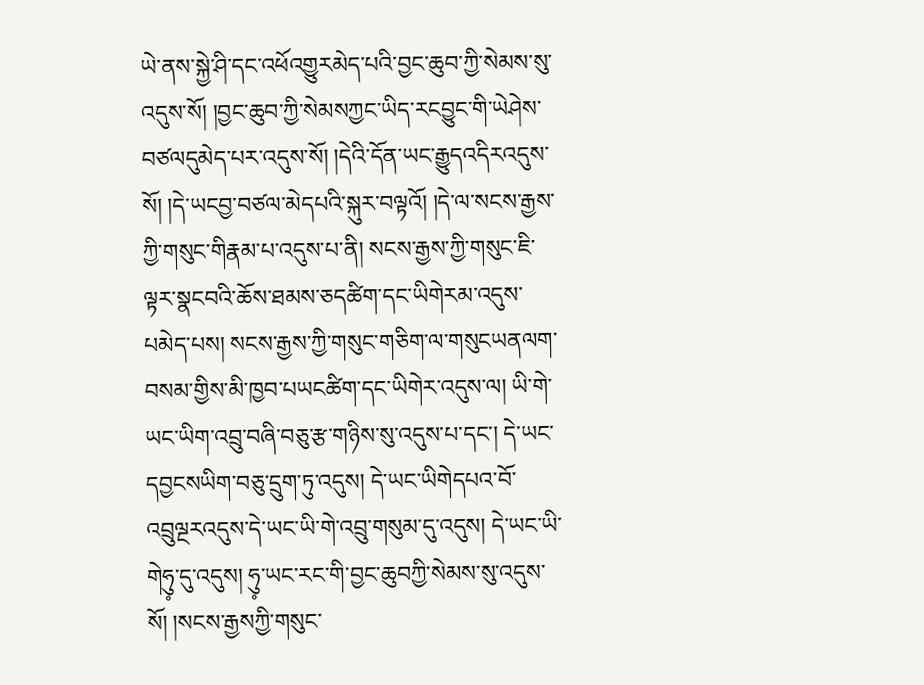ཡེ་ནས་སྐྱེ་ཤི་དང་འཕོའགྱུརམེད་པའི་བྱང་ཆུབ་ཀྱི་སེམས་སུ་འདུས་སོ། །བྱང་ཆུབ་ཀྱི་སེམསཀྱང་ཡིད་རངབྱུང་གི་ཡེཤེས་བཙལདུམེད་པར་འདུས་སོ། །དེའི་དོན་ཡང་རྒྱུདའདིརའདུས་སོ། །དེ་ཡངབྱ་བཙལ་མེདཔའི་སྐུར་བལྟའོ། །དེ་ལ་སངས་རྒྱས་ཀྱི་གསུང་གིརྣམ་པ་འདུས་པ་ནི། སངས་རྒྱས་ཀྱི་གསུང་ཇི་ལྟར་སྣངབའི་ཆོས་ཐམས་ཅདཚིག་དང་ཡིགེརམ་འདུས་པམེད་པས། སངས་རྒྱས་ཀྱི་གསུང་གཅིག་ལ་གསུངཡནལག་བསམ་གྱིས་མི་ཁྱབ་པཡངཚིག་དང་ཡིགེར་འདུས་ལ། ཡི་གེ་ཡང་ཡིག་འབྲུ་བཞི་བཅུ་རྩ་གཉིས་སུ་འདུས་པ་དང་། དེ་ཡང་དབྱངསཡིག་བཅུ་དྲུག་ཏུ་འདུས། དེ་ཡང་ཡིགེདཔའ་བོ་འབྲུལྔརའདུས་དེ་ཡང་ཡི་གེ་འབྲུ་གསུམ་དུ་འདུས། དེ་ཡང་ཡི་གེཧུ༷་དུ་འདུས། ཧུ༷་ཡང་རང་གི་བྱང་ཆུབཀྱི་སེམས་སུ་འདུས་སོ། །སངས་རྒྱསཀྱི་གསུང་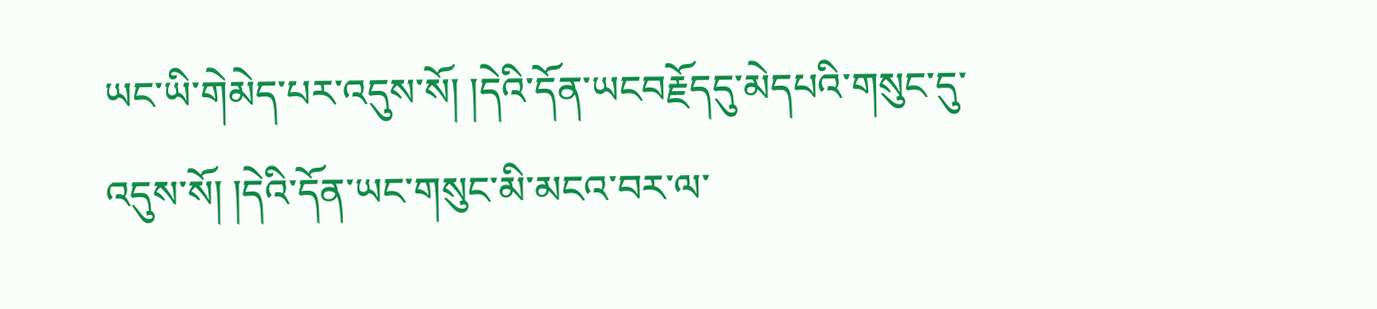ཡང་ཡི་གེམེད་པར་འདུས་སོ། །དེའི་དོན་ཡངབརྗོདདུ་མེདཔའི་གསུང་དུ་འདུས་སོ། །དེའི་དོན་ཡང་གསུང་མི་མངའ་བར་ལ་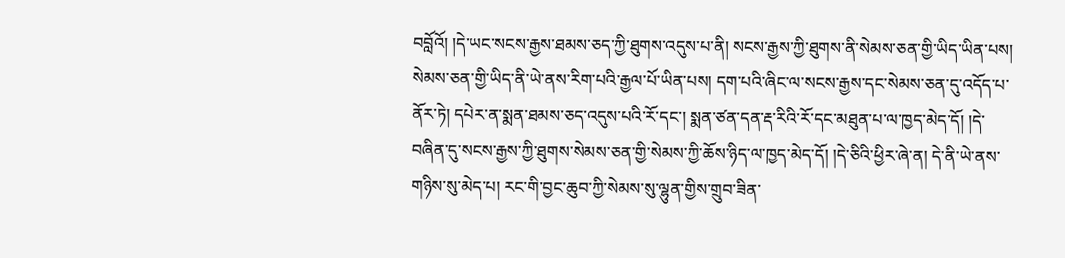བབློའོ། །དེ་ཡང་སངས་རྒྱས་ཐམས་ཅད་ཀྱི་ཐུགས་འདུས་པ་ནི། སངས་རྒྱས་ཀྱི་ཐུགས་ནི་སེམས་ཅན་གྱི་ཡིད་ཡིན་པས། སེམས་ཅན་གྱི་ཡིད་ནི་ཡེ་ནས་རིག་པའི་རྒྱལ་པོ་ཡིན་པས། དག་པའི་ཞིང་ལ་སངས་རྒྱས་དང་སེམས་ཅན་དུ་འདོད་པ་ནོར་ཏེ། དཔེར་ན་སྨན་ཐམས་ཅད་འདུས་པའི་རོ་དང་། སྨན་ཙན་དན་རྡ་རིའི་རོ་དང་མཐུན་པ་ལ་ཁྱད་མེད་དོ། །དེ་བཞིན་དུ་སངས་རྒྱས་ཀྱི་ཐུགས་སེམས་ཅན་གྱི་སེམས་ཀྱི་ཆོས་ཉིད་ལ་ཁྱད་མེད་དོ། །དེ་ཅིའི་ཕྱིར་ཞེ་ན། དེ་ནི་ཡེ་ནས་གཉིས་སུ་མེད་པ། རང་གི་བྱང་ཆུབ་ཀྱི་སེམས་སུ་ལྷུན་གྱིས་གྲུབ་ཟིན་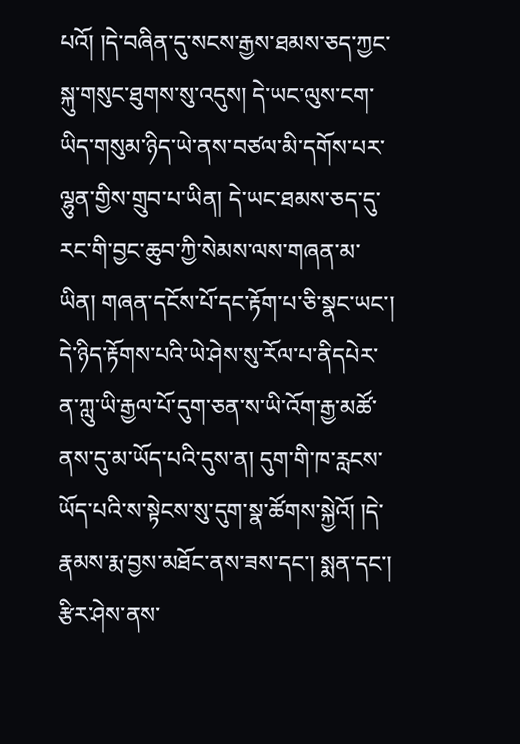པའོ། །དེ་བཞིན་དུ་སངས་རྒྱས་ཐམས་ཅད་ཀྱང་སྐུ་གསུང་ཐུགས་སུ་འདུས། དེ་ཡང་ལུས་ངག་ཡིད་གསུམ་ཉིད་ཡེ་ནས་བཙལ་མི་དགོས་པར་ལྷུན་གྱིས་གྲུབ་པ་ཡིན། དེ་ཡང་ཐམས་ཅད་དུ་རང་གི་བྱང་ཆུབ་ཀྱི་སེམས་ལས་གཞན་མ་ཡིན། གཞན་དངོས་པོ་དང་རྟོག་པ་ཅི་སྣང་ཡང་། དེ་ཉིད་རྟོགས་པའི་ཡེ་ཤེས་སུ་རོལ་པ་ནིདཔེར་ན་ཀླུ་ཡི་རྒྱལ་པོ་དུག་ཅན་ས་ཡི་འོག་རྒྱ་མཚོ་ནས་དུ་མ་ཡོད་པའི་དུས་ན། དུག་གི་ཁ་རླངས་ཡོད་པའི་ས་སྟེངས་སུ་དུག་སྣ་ཚོགས་སྐྱེའོ། །དེ་རྣམས་རྨ་བྱས་མཐོང་ནས་ཟས་དང་། སྨན་དང་། རྩིར་ཤེས་ནས་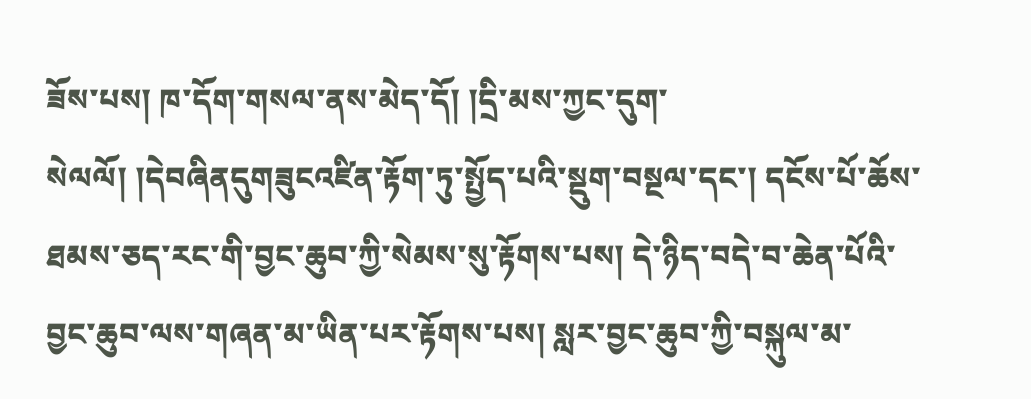ཟོས་པས། ཁ་དོག་གསལ་ནས་མེད་དོ། །དྲི་མས་ཀྱང་དུག་སེལལོ། །དེབཞིནདུགཟུངའཛིན་རྟོག་ཏུ་སྤྱོད་པའི་སྡུག་བསྔལ་དང་། དངོས་པོ་ཆོས་ཐམས་ཅད་རང་གི་བྱང་ཆུབ་ཀྱི་སེམས་སུ་རྟོགས་པས། དེ་ཉིད་བདེ་བ་ཆེན་པོའི་བྱང་ཆུབ་ལས་གཞན་མ་ཡིན་པར་རྟོགས་པས། སླར་བྱང་ཆུབ་ཀྱི་བསྐུལ་མ་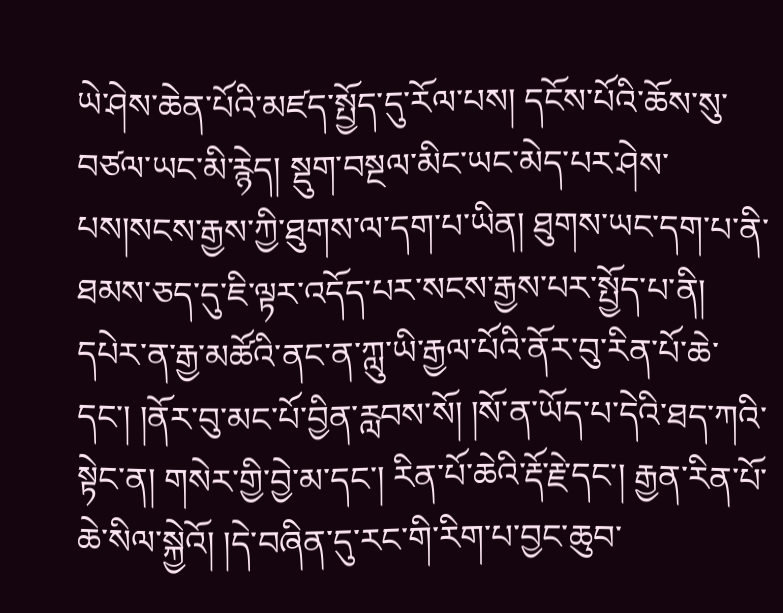ཡེ་ཤེས་ཆེན་པོའི་མཛད་སྤྱོད་དུ་རོལ་པས། དངོས་པོའི་ཆོས་སུ་བཙལ་ཡང་མི་རྙེད། སྡུག་བསྔལ་མིང་ཡང་མེད་པར་ཤེས་པས།སངས་རྒྱས་ཀྱི་ཐུགས་ལ་དག་པ་ཡིན། ཐུགས་ཡང་དག་པ་ནི་ཐམས་ཅད་དུ་ཇི་ལྟར་འདོད་པར་སངས་རྒྱས་པར་སྤྱོད་པ་ནི། དཔེར་ན་རྒྱ་མཚོའི་ནང་ན་ཀླུ་ཡི་རྒྱལ་པོའི་ནོར་བུ་རིན་པོ་ཆེ་དང་། །ནོར་བུ་མང་པོ་བྱིན་རླབས་སོ། །སོ་ན་ཡོད་པ་དེའི་ཐད་ཀའི་སྟེང་ན། གསེར་གྱི་བྱེ་མ་དང་། རིན་པོ་ཆེའི་རྡོ་རྗེ་དང་། རྒྱན་རིན་པོ་ཆེ་སིལ་སྐྱེའོ། །དེ་བཞིན་དུ་རང་གི་རིག་པ་བྱང་ཆུབ་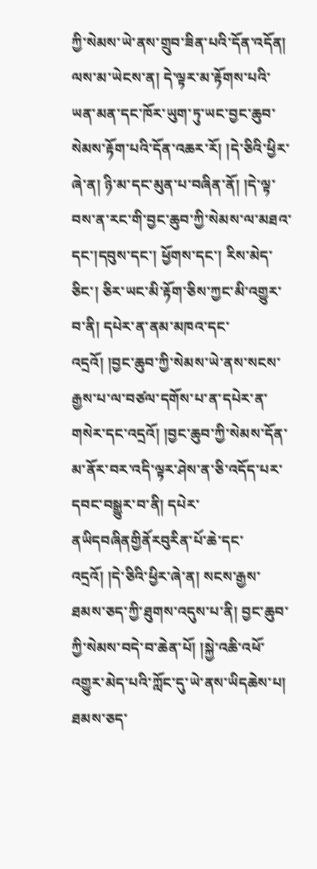ཀྱི་སེམས་ཡེ་ནས་གྲུབ་ཟིན་པའི་དོན་འདོན། ལས་མ་ཡེངས་ན། དེ་ལྟར་མ་རྟོགས་པའི་ཡན་མན་དང་ཁོར་ཡུག་ཏུ་ཡང་བྱང་ཆུབ་སེམས་རྟོག་པའི་དོན་འཆར་རོ། །དེ་ཅིའི་ཕྱིར་ཞེ་ན། ཉི་མ་དང་མུན་པ་བཞིན་ནོ། །དེ་ལྟ་བས་ན་རང་གི་བྱང་ཆུབ་ཀྱི་སེམས་ལ་མཐའ་དང་།དབུས་དང་། ཕྱོགས་དང་། རིས་མེད་ཅིང་། ཅིར་ཡང་མི་རྟོག་ཅིས་ཀྱང་མི་འགྱུར་བ་ནི། དཔེར་ན་ནམ་མཁའ་དང་འདྲའོ། །བྱང་ཆུབ་ཀྱི་སེམས་ཡེ་ནས་སངས་རྒྱས་པ་ལ་བཙལ་དགོས་པ་ན་དཔེར་ན་གསེར་དང་འདྲའོ། །བྱང་ཆུབ་ཀྱི་སེམས་དོན་མ་ནོར་བར་འདི་ལྟར་ཤེས་ན་ཅི་འདོད་པར་དབང་བསྒྱུར་བ་ནི། དཔེར་ནཡིདབཞིནགྱིནོརབུརིན་པོ་ཆེ་དང་འདྲའོ། །དེ་ཅིའི་ཕྱིར་ཞེ་ན། སངས་རྒྱས་ཐམས་ཅད་ཀྱི་ཐུགས་འདུས་པ་ནི། བྱང་ཆུབ་ཀྱི་སེམས་བདེ་བ་ཆེན་པོ། །སྐྱེ་འཆི་འཕོ་འགྱུར་མེད་པའི་ཀློང་དུ་ཡེ་ནས་ཡིདཆེས་པ། ཐམས་ཅད་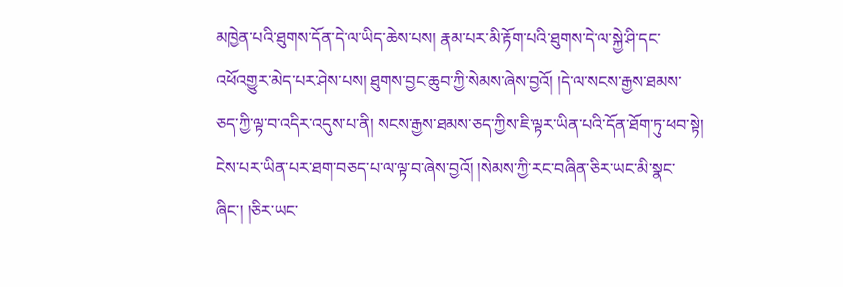མཁྱེན་པའི་ཐུགས་དོན་དེ་ལ་ཡིད་ཆེས་པས། རྣམ་པར་མི་རྟོག་པའི་ཐུགས་དེ་ལ་སྐྱེ་ཤི་དང་འཕོའགྱུར་མེད་པར་ཤེས་པས། ཐུགས་བྱང་ཆུབ་ཀྱི་སེམས་ཞེས་བྱའོ། །དེ་ལ་སངས་རྒྱས་ཐམས་ཅད་ཀྱི་ལྟ་བ་འདིར་འདུས་པ་ནི། སངས་རྒྱས་ཐམས་ཅད་ཀྱིས་ཇི་ལྟར་ཡིན་པའི་དོན་ཐོག་ཏུ་ཕབ་སྟེ། ངེས་པར་ཡིན་པར་ཐག་བཅད་པ་ལ་ལྟ་བ་ཞེས་བྱའོ། །སེམས་ཀྱི་རང་བཞིན་ཅིར་ཡང་མི་སྣང་ཞིང་། །ཅིར་ཡང་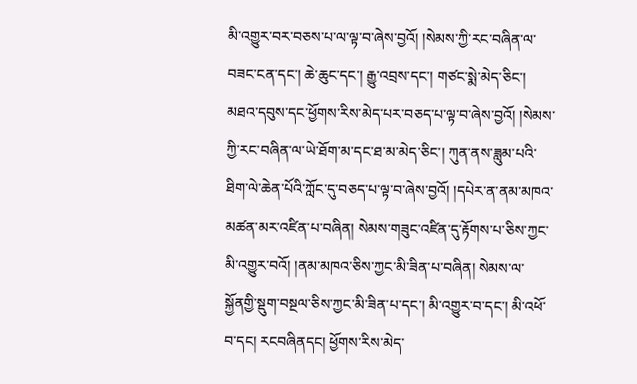མི་འགྱུར་བར་བཅས་པ་ལ་ལྟ་བ་ཞེས་བྱའོ། །སེམས་ཀྱི་རང་བཞིན་ལ་བཟང་ངན་དང་། ཆེ་ཆུང་དང་། རྒྱུ་འབྲས་དང་། གཙང་སྨེ་མེད་ཅིང་། མཐའ་དབུས་དང་ཕྱོགས་རིས་མེད་པར་བཅད་པ་ལྟ་བ་ཞེས་བྱའོ། །སེམས་ཀྱི་རང་བཞིན་ལ་ཡེ་ཐོག་མ་དང་ཐ་མ་མེད་ཅིང་། ཀུན་ནས་ཟླུམ་པའི་ཐིག་ལེ་ཆེན་པོའི་ཀློང་དུ་བཅད་པ་ལྟ་བ་ཞེས་བྱའོ། །དཔེར་ན་ནམ་མཁའ་མཚན་མར་འཛིན་པ་བཞིན། སེམས་གཟུང་འཛིན་དུ་རྟོགས་པ་ཅིས་ཀྱང་མི་འགྱུར་བའོ། །ནམ་མཁའ་ཅིས་ཀྱང་མི་ཟིན་པ་བཞིན། སེམས་ལ་སྐྱོནགྱི་སྡུག་བསྔལ་ཅིས་ཀྱང་མི་ཟིན་པ་དང་། མི་འགྱུར་བ་དང་། མི་འཕོ་བ་དང། རངབཞིནདང། ཕྱོགས་རིས་མེད་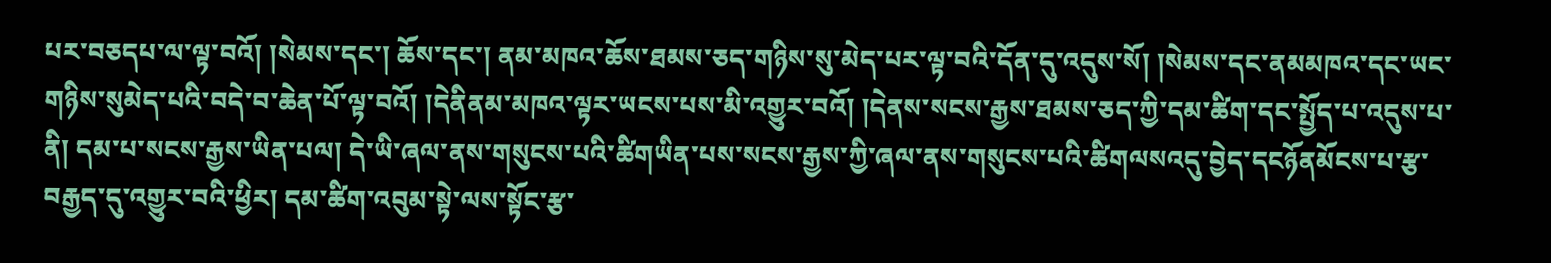པར་བཅདཔ་ལ་ལྟ་བའོ། །སེམས་དང་། ཆོས་དང་། ནམ་མཁའ་ཆོས་ཐམས་ཅད་གཉིས་སུ་མེད་པར་ལྟ་བའི་དོན་དུ་འདུས་སོ། །སེམས་དང་ནམམཁའ་དང་ཡང་གཉིས་སུམེད་པའི་བདེ་བ་ཆེན་པོ་ལྟ་བའོ། །དེནིནམ་མཁའ་ལྟར་ཡངས་པས་མི་འགྱུར་བའོ། །དེནས་སངས་རྒྱས་ཐམས་ཅད་ཀྱི་དམ་ཚིག་དང་སྤྱོད་པ་འདུས་པ་ནི། དམ་པ་སངས་རྒྱས་ཡིན་པལ། དེ་ཡི་ཞལ་ནས་གསུངས་པའི་ཚིགཡིན་པས་སངས་རྒྱས་ཀྱི་ཞལ་ནས་གསུངས་པའི་ཚིགལསའདུ་བྱེད་དངཉོནམོངས་པ་རྩ་བརྒྱད་དུ་འགྱུར་བའི་ཕྱིར། དམ་ཚིག་འབུམ་སྟེ་ལས་སྟོང་རྩ་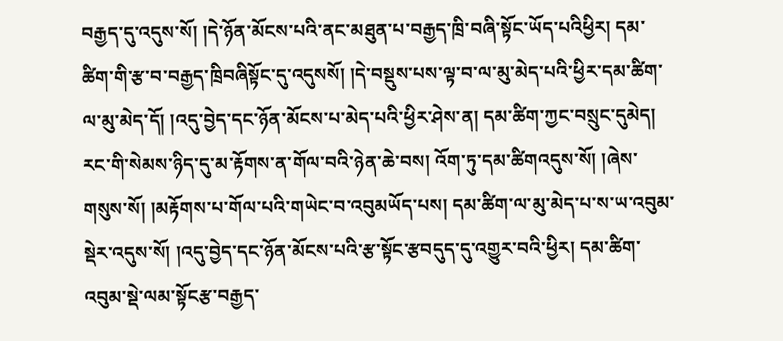བརྒྱད་དུ་འདུས་སོ། །དེ་ཉོན་མོངས་པའི་ནང་མཐུན་པ་བརྒྱད་ཁྲི་བཞི་སྟོང་ཡོད་པའིཕྱིར། དམ་ཚིག་གི་རྩ་བ་བརྒྱད་ཁྲིབཞིསྟོང་དུ་འདུསསོ། །དེ་བསྡུས་པས་ལྟ་བ་ལ་མུ་མེད་པའི་ཕྱིར་དམ་ཚིག་ལ་མུ་མེད་དོ། །འདུ་བྱེད་དང་ཉོན་མོངས་པ་མེད་པའི་ཕྱིར་ཤེས་ན། དམ་ཚིག་ཀྱང་བསྲུང་དུམེད། རང་གི་སེམས་ཉིད་དུ་མ་རྟོགས་ན་གོལ་བའི་ཉེན་ཆེ་བས། འོག་ཏུ་དམ་ཚིགའདུས་སོ། །ཞེས་གསུས་སོ། །མརྟོགས་པ་གོལ་པའི་གཡེང་བ་འབུམཡོད་པས། དམ་ཚིག་ལ་མུ་མེད་པ་ས་ཡ་འབུམ་སྡེར་འདུས་སོ། །འདུ་བྱེད་དང་ཉོན་མོངས་པའི་རྩ་སྟོང་རྩབདུད་དུ་འགྱུར་བའི་ཕྱིར། དམ་ཚིག་འབུམ་སྡེ་ལམ་སྟོངརྩ་བརྒྱད་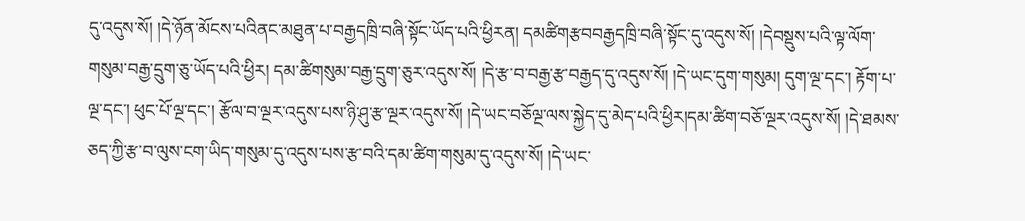དུ་འདུས་སོ། །དེ་ཉོན་མོངས་པའིནང་མཐུན་པ་བརྒྱདཁྲི་བཞི་སྟོང་ཡོད་པའི་ཕྱིརན། དམཚིགརྩབབརྒྱདཁྲི་བཞི་སྟོང་དུ་འདུས་སོ། །དེབསྡུས་པའི་ལྟ་ལོག་གསུམ་བརྒྱ་དྲུག་ཅུ་ཡོད་པའི་ཕྱིར། དམ་ཚིགསུམ་བརྒྱ་དྲུག་ཅུར་འདུས་སོ། །དེ་རྩ་བ་བརྒྱ་རྩ་བརྒྱད་དུ་འདུས་སོ། །དེ་ཡང་དུག་གསུམ། དུག་ལྔ་དང་། རྟོག་པ་ལྔ་དང་། ཕུང་པོ་ལྔ་དང་། རྩོལ་བ་ལྔར་འདུས་པས་ཉི་ཤུ་རྩ་ལྔར་འདུས་སོ། །དེ་ཡང་བཅོལྔ་ལས་སྐྱེད་དུ་མེད་པའི་ཕྱིར།དམ་ཚིག་བཅོ་ལྔར་འདུས་སོ། །དེ་ཐམས་ཅད་ཀྱི་རྩ་བ་ལུས་ངག་ཡིད་གསུམ་དུ་འདུས་པས་རྩ་བའི་དམ་ཚིག་གསུམ་དུ་འདུས་སོ། །དེ་ཡང་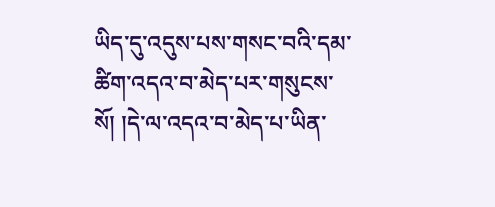ཡིད་དུ་འདུས་པས་གསང་བའི་དམ་ཚིག་འདའ་བ་མེད་པར་གསུངས་སོ། །དེ་ལ་འདའ་བ་མེད་པ་ཡིན་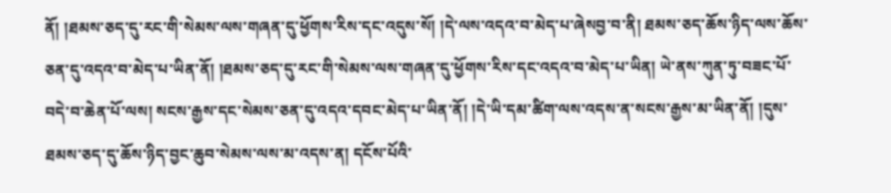ནོ། །ཐམས་ཅད་དུ་རང་གི་སེམས་ལས་གཞན་དུ་ཕྱོགས་རིས་དང་འདུས་སོ། །དེ་ལས་འདའ་བ་མེད་པ་ཞེསབྱ་བ་ནི། ཐམས་ཅད་ཆོས་ཉིད་ལས་ཆོས་ཅན་དུ་འདའ་བ་མེད་པ་ཡིན་ནོ། །ཐམས་ཅད་དུ་རང་གི་སེམས་ལས་གཞན་དུ་ཕྱོགས་རིས་དང་འདའ་བ་མེད་པ་ཡིན། ཡེ་ནས་ཀུན་ཏུ་བཟང་པོ་བདེ་བ་ཆེན་པོ་ལས། སངས་རྒྱས་དང་སེམས་ཅན་དུ་འདའ་དབང་མེད་པ་ཡིན་ནོ། །དེ་ཡི་དམ་ཚིག་ལས་འདས་ན་སངས་རྒྱས་མ་ཡིན་ནོ། །དུས་ཐམས་ཅད་དུ་ཆོས་ཉིད་བྱང་ཆུབ་སེམས་ལས་མ་འདས་ན། དངོས་པོའི་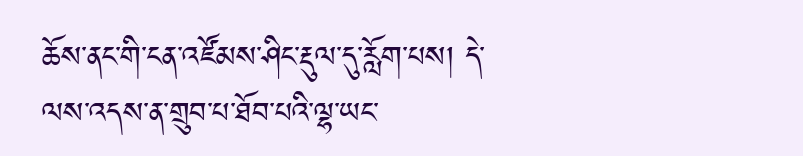ཆོས་ནང་གི་ངན་འཛོམས་ཤིང་རྡུལ་དུ་རློག་པས། དེ་ལས་འདས་ན་གྲུབ་པ་ཐོབ་པའི་ལྷ་ཡང་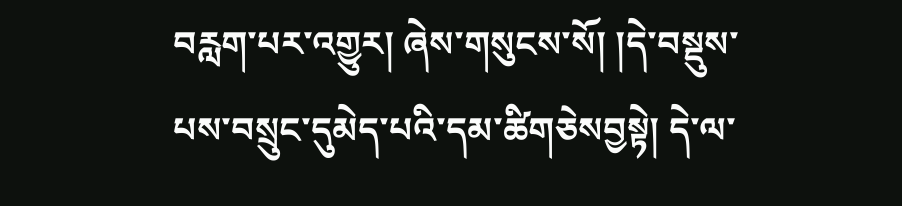བརླག་པར་འགྱུར། ཞེས་གསུངས་སོ། །དེ་བསྡུས་པས་བསྲུང་དུམེད་པའི་དམ་ཚིགཅེསབྱསྟེ། དེ་ལ་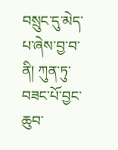བསྲུང་དུ་མེད་པ་ཞེས་བྱ་བ་ནི། ཀུན་ཏུ་བཟང་པོ་བྱང་ཆུབ་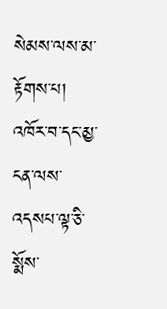སེམས་ལས་མ་རྟོགས་པ། འཁོར་བ་དང་མྱ་ངན་ལས་འདསཔ་ལྟ་ཅི་སྨོས་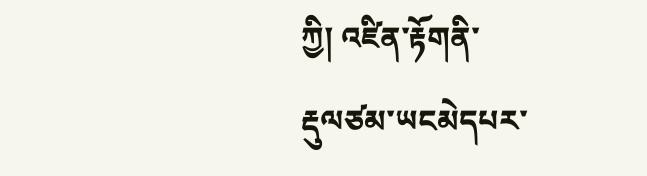ཀྱི། འཛིན་རྟོགནི་རྡུལཙམ་ཡངམེདཔར་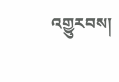འགྱུརབས།